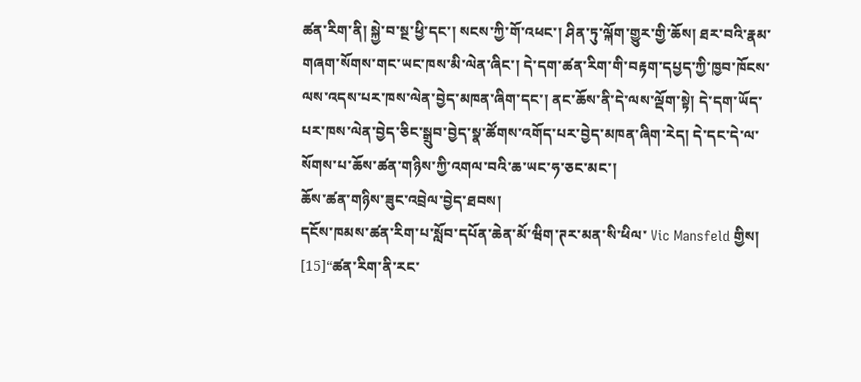ཚན་རིག་ནི། སྐྱེ་བ་སྔ་ཕྱི་དང་། སངས་ཀྱི་གོ་འཕང་། ཤིན་ཏུ་ལྐོག་གྱུར་གྱི་ཆོས། ཐར་བའི་རྣམ་གཞག་སོགས་གང་ཡང་ཁས་མི་ལེན་ཞིང་། དེ་དག་ཚན་རིག་གི་བརྟག་དཔྱད་ཀྱི་ཁྱབ་ཁོངས་ལས་འདས་པར་ཁས་ལེན་བྱེད་མཁན་ཞིག་དང་། ནང་ཆོས་ནི་དེ་ལས་ལྡོག་སྟེ། དེ་དག་ཡོད་པར་ཁས་ལེན་བྱེད་ཅིང་སྒྲུབ་བྱེད་སྣ་ཚོགས་འགོད་པར་བྱེད་མཁན་ཞིག་རེད། དེ་དང་དེ་ལ་སོགས་པ་ཆོས་ཚན་གཉིས་ཀྱི་འགལ་བའི་ཆ་ཡང་ཧ་ཅང་མང་།
ཆོས་ཚན་གཉིས་ཟུང་འབྲེལ་བྱེད་ཐབས།
དངོས་ཁམས་ཚན་རིག་པ་སློབ་དཔོན་ཆེན་མོ་ཝིག་ཊར་མན་སི་ཕིལ་ Vic Mansfeld གྱིས། [15]“ཚན་རིག་ནི་རང་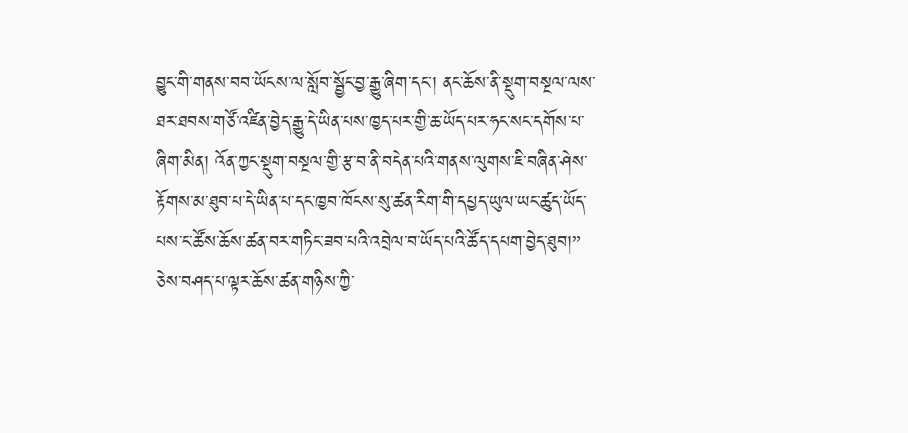བྱུང་གི་གནས་བབ་ཡོངས་ལ་སློབ་སྦྱོང་བྱ་རྒྱུ་ཞིག་དང་། ནང་ཆོས་ནི་སྡུག་བསྔལ་ལས་ཐར་ཐབས་གཙོ་འཛིན་བྱེད་རྒྱུ་དེ་ཡིན་པས་ཁྱད་པར་གྱི་ཆ་ཡོད་པར་ཧང་སང་དགོས་པ་ཞིག་མིན། འོན་ཀྱང་སྡུག་བསྔལ་གྱི་རྩ་བ་ནི་བདེན་པའི་གནས་ལུགས་ཇི་བཞིན་ཤེས་རྟོགས་མ་ཐུབ་པ་དེ་ཡིན་པ་དང་ཁྱབ་ཁོངས་སུ་ཚན་རིག་གི་དཔྱད་ཡུལ་ཡང་ཚུད་ཡོད་པས་ང་ཚོས་ཆོས་ཚན་བར་གཏིང་ཟབ་པའི་འབྲེལ་བ་ཡོད་པའི་ཚོད་དཔག་བྱེད་ཐུབ།” ཅེས་བཤད་པ་ལྟར་ཆོས་ཚན་གཉིས་ཀྱི་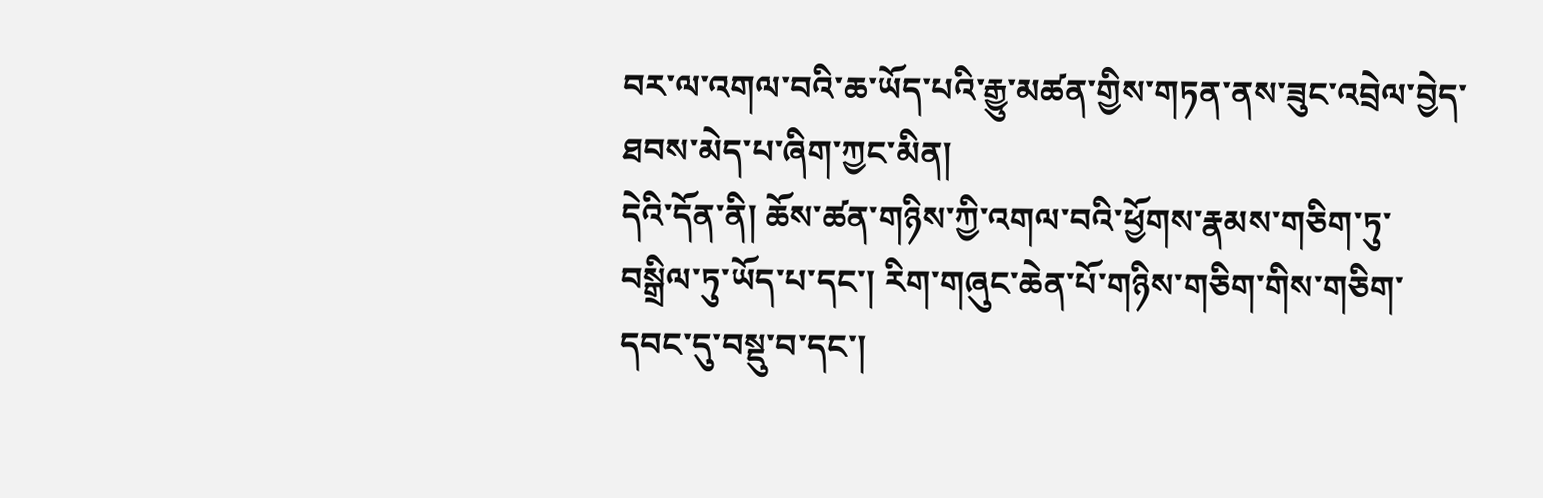བར་ལ་འགལ་བའི་ཆ་ཡོད་པའི་རྒྱུ་མཚན་གྱིས་གཏན་ནས་ཟུང་འབྲེལ་བྱེད་ཐབས་མེད་པ་ཞིག་ཀྱང་མིན།
དེའི་དོན་ནི། ཆོས་ཚན་གཉིས་ཀྱི་འགལ་བའི་ཕྱོགས་རྣམས་གཅིག་ཏུ་བསྒྲིལ་ཏུ་ཡོད་པ་དང་། རིག་གཞུང་ཆེན་པོ་གཉིས་གཅིག་གིས་གཅིག་དབང་དུ་བསྡུ་བ་དང་།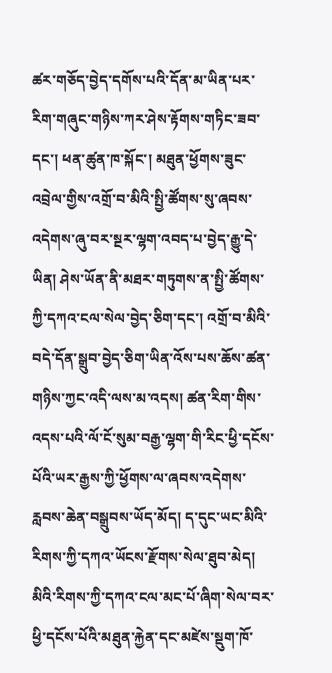ཚར་གཅོད་བྱེད་དགོས་པའི་དོན་མ་ཡིན་པར་རིག་གཞུང་གཉིས་ཀར་ཤེས་རྟོགས་གཏིང་ཟབ་དང་། ཕན་ཚུན་ཁ་སྐོང་། མཐུན་ཕྱོགས་ཟུང་འབྲེལ་གྱིས་འགྲོ་བ་མིའི་སྤྱི་ཚོགས་སུ་ཞབས་འདེགས་ཞུ་བར་སྔར་ལྷག་འབད་པ་བྱེད་རྒྱུ་དེ་ཡིན། ཤེས་ཡོན་ནི་མཐར་གཏུགས་ན་སྤྱི་ཚོགས་ཀྱི་དཀའ་ངལ་སེལ་བྱེད་ཅིག་དང་། འགྲོ་བ་མིའི་བདེ་དོན་སྒྲུབ་བྱེད་ཅིག་ཡིན་འོས་པས་ཆོས་ཚན་གཉིས་ཀྱང་འདི་ལས་མ་འདས། ཚན་རིག་གིས་འདས་པའི་ལོ་ངོ་སུམ་བརྒྱ་ལྷག་གི་རིང་ཕྱི་དངོས་པོའི་ཡར་རྒྱས་ཀྱི་ཕྱོགས་ལ་ཞབས་འདེགས་རླབས་ཆེན་བསྒྲུབས་ཡོད་མོད། ད་དུང་ཡང་མིའི་རིགས་ཀྱི་དཀའ་ཡོངས་རྫོགས་སེལ་ཐུབ་མེད། མིའི་རིགས་ཀྱི་དཀའ་ངལ་མང་པོ་ཞིག་སེལ་བར་ཕྱི་དངོས་པོའི་མཐུན་རྐྱེན་དང་མཛེས་སྡུག་ཁོ་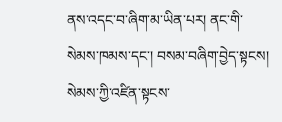ནས་འདང་བ་ཞིག་མ་ཡིན་པར། ནང་གི་སེམས་ཁམས་དང་། བསམ་བཞིག་བྱེད་སྟངས། སེམས་ཀྱི་འཛིན་སྟངས་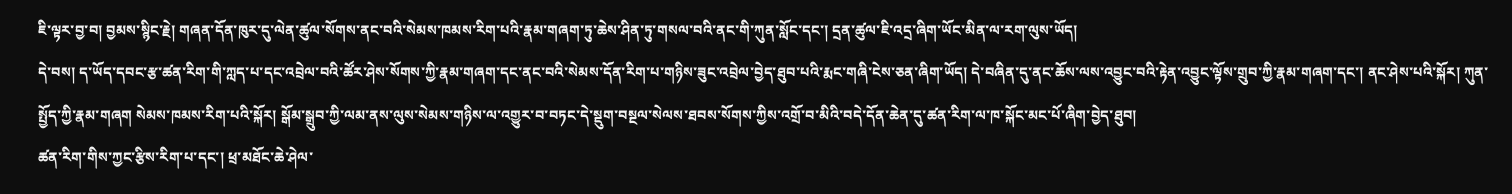ཇི་ལྟར་བྱ་བ། བྱམས་སྙིང་རྗེ། གཞན་དོན་ཁུར་དུ་ལེན་ཚུལ་སོགས་ནང་བའི་སེམས་ཁམས་རིག་པའི་རྣམ་གཞག་ཏུ་ཆེས་ཤིན་ཏུ་གསལ་བའི་ནང་གི་ཀུན་སློང་དང་། དྲན་ཚུལ་ཇི་འདྲ་ཞིག་ཡོང་མིན་ལ་རག་ལུས་ཡོད།
དེ་བས། ད་ཡོད་དབང་རྩ་ཚན་རིག་གི་ཀླད་པ་དང་འབྲེལ་བའི་ཚོར་ཤེས་སོགས་ཀྱི་རྣམ་གཞག་དང་ནང་བའི་སེམས་དོན་རིག་པ་གཉིས་ཟུང་འབྲེལ་བྱེད་ཐུབ་པའི་རྨང་གཞི་ངེས་ཅན་ཞིག་ཡོད། དེ་བཞིན་དུ་ནང་ཆོས་ལས་འབྱུང་བའི་རྟེན་འབྱུང་ལྟོས་གྲུབ་ཀྱི་རྣམ་གཞག་དང་། ནང་ཤེས་པའི་སྐོར། ཀུན་སྤྱོད་ཀྱི་རྣམ་གཞག སེམས་ཁམས་རིག་པའི་སྐོར། སྒོམ་སྒྲུབ་ཀྱི་ལམ་ནས་ལུས་སེམས་གཉིས་ལ་འགྱུར་བ་བཏང་དེ་སྡུག་བསྔལ་སེལས་ཐབས་སོགས་ཀྱིས་འགྲོ་བ་མིའི་བདེ་དོན་ཆེན་དུ་ཚན་རིག་ལ་ཁ་སྐོང་མང་པོ་ཞིག་བྱེད་ཐུབ།
ཚན་རིག་གིས་ཀྱང་རྩིས་རིག་པ་དང་། ཕྲ་མཐོང་ཆེ་ཤེལ་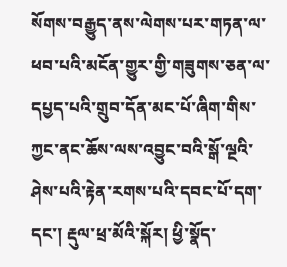སོགས་བརྒྱུད་ནས་ལེགས་པར་གཏན་ལ་ཕབ་པའི་མངོན་གྱུར་གྱི་གཟུགས་ཅན་ལ་དཔྱད་པའི་གྲུབ་དོན་མང་པོ་ཞིག་གིས་ཀྱང་ནང་ཆོས་ལས་འབྱུང་བའི་སྒོ་ལྔའི་ཤེས་པའི་རྟེན་རགས་པའི་དབང་པོ་དག་དང་། རྡུལ་ཕྲ་མོའི་སྐོར། ཕྱི་སྣོད་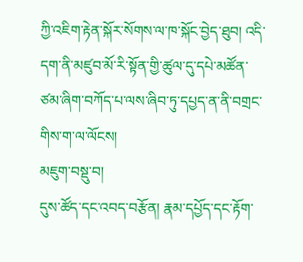ཀྱི་འཇིག་རྟེན་སྐོར་སོགས་ལ་ཁ་སྐོང་བྱེད་ཐུབ། འདི་དག་ནི་མཛུབ་མོ་རི་སྟོན་གྱི་ཚུལ་དུ་དཔེ་མཚོན་ཙམ་ཞིག་བཀོད་པ་ལས་ཞིབ་ཏུ་དཔྱད་ན་ནི་བགྲང་གིས་ག་ལ་ལོངས།
མཇུག་བསྡུ་བ།
དུས་ཚོད་དང་འབད་བརྩོན། རྣམ་དཔྱོད་དང་རྟོག་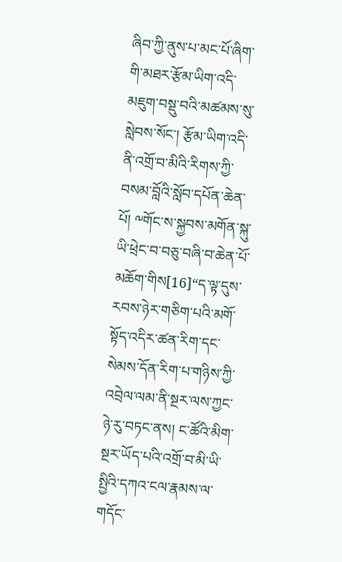ཞིབ་ཀྱི་ནུས་པ་མང་པོ་ཞིག་གི་མཐར་རྩོམ་ཡིག་འདི་མཇུག་བསྡུ་བའི་མཚམས་སུ་སླེབས་སོང་། རྩོམ་ཡིག་འདི་ནི་འགྲོ་བ་མིའི་རིགས་ཀྱི་བསམ་བློའི་སློབ་དཔོན་ཆེན་པོ། ༸གོང་ས་སྐྱབས་མགོན་སྐུ་ཡི་ཕྲེང་བ་བཅུ་བཞི་བ་ཆེན་པོ་མཆོག་གིས[16]“ད་ལྟ་དུས་རབས་ཉེར་གཅིག་པའི་མགོ་སྟོད་འདིར་ཚན་རིག་དང་སེམས་དོན་རིག་པ་གཉིས་ཀྱི་འབྲེལ་ལམ་ནི་སྔར་ལས་ཀྱང་ཉེ་རུ་བཏང་ནས། ང་ཚོའི་མིག་སྔར་ཡོད་པའི་འགྲོ་བ་མི་ཡི་སྤྱིའི་དཀའ་ངལ་རྣམས་ལ་གདོང་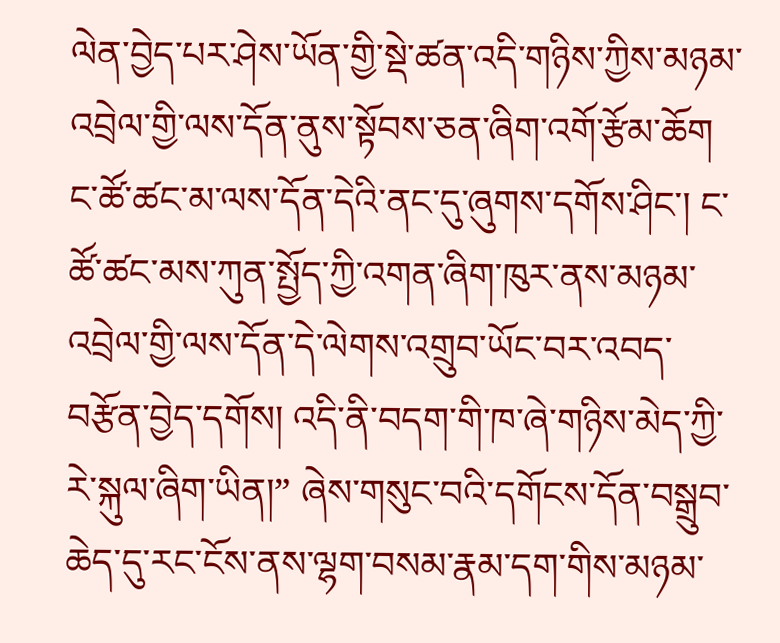ལེན་བྱེད་པར་ཤེས་ཡོན་གྱི་སྡེ་ཚན་འདི་གཉིས་ཀྱིས་མཉམ་འབྲེལ་གྱི་ལས་དོན་ནུས་སྟོབས་ཅན་ཞིག་འགོ་རྩོམ་ཆོག ང་ཚོ་ཚང་མ་ལས་དོན་དེའི་ནང་དུ་ཞུགས་དགོས་ཤིང་། ང་ཚོ་ཚང་མས་ཀུན་སྤྱོད་ཀྱི་འགན་ཞིག་ཁུར་ནས་མཉམ་འབྲེལ་གྱི་ལས་དོན་དེ་ལེགས་འགྲུབ་ཡོང་བར་འབད་བརྩོན་བྱེད་དགོས། འདི་ནི་བདག་གི་ཁ་ཞེ་གཉིས་མེད་ཀྱི་རེ་སྐུལ་ཞིག་ཡིན།” ཞེས་གསུང་བའི་དགོངས་དོན་བསྒྲུབ་ཆེད་དུ་རང་ངོས་ནས་ལྷག་བསམ་རྣམ་དག་གིས་མཉམ་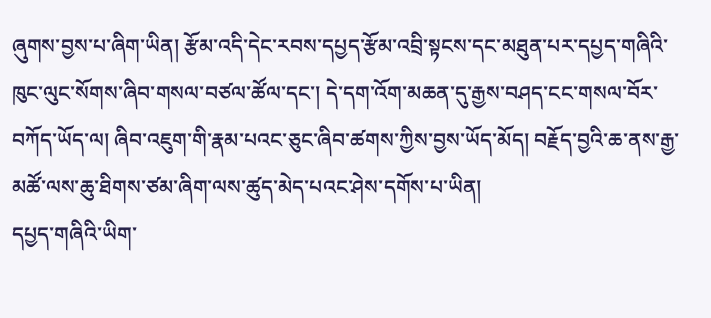ཞུགས་བྱས་པ་ཞིག་ཡིན། རྩོམ་འདི་དེང་རབས་དཔྱད་རྩོམ་འབྲི་སྟངས་དང་མཐུན་པར་དཔྱད་གཞིའི་ཁུང་ལུང་སོགས་ཞིབ་གསལ་བཙལ་ཚོལ་དང་། དེ་དག་འོག་མཆན་དུ་རྒྱས་བཤད་ངང་གསལ་བོར་བཀོད་ཡོད་ལ། ཞིབ་འཇུག་གི་རྣམ་པའང་ཅུང་ཞིབ་ཚགས་ཀྱིས་བྱས་ཡོད་མོད། བརྗོད་བྱའི་ཆ་ནས་རྒྱ་མཚོ་ལས་ཆུ་ཐིགས་ཙམ་ཞིག་ལས་ཚུད་མེད་པའང་ཤེས་དགོས་པ་ཡིན།
དཔྱད་གཞིའི་ཡིག་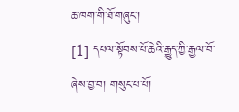ཆ་ཁག་གི་ཐོ་གཞུང་།
[1] དཔལ་སྟོབས་པོ་ཆེའི་རྒྱུད་ཀྱི་རྒྱལ་བོ་ཞེས་བྱ་བ། གསུང་པ་པོ།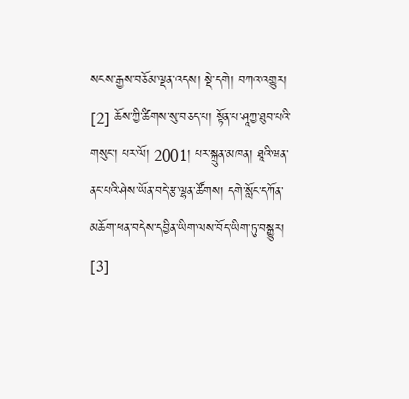སངས་རྒྱས་བཅོམ་ལྡན་འདས། སྡེ་དགེ། བཀའ་འགྱུར།
[2] ཆོས་ཀྱི་ཚིགས་སུ་བཅད་པ། སྟོན་པ་ཤཱཀྱ་ཐུབ་པའི་གསུང་། པར་ལོ། 2001། པར་སྐྲུན་མཁན། ཐཱའི་ཝན་ནང་པའི་ཤེས་ཡོན་བདེ་རྩ་ལྷན་ཚོགས། དགེ་སློང་དཀོན་མཆོག་ཕན་བདེས་དབྱིན་ཡིག་ལས་བོད་ཡིག་ཏུ་བསྒྱུར།
[3]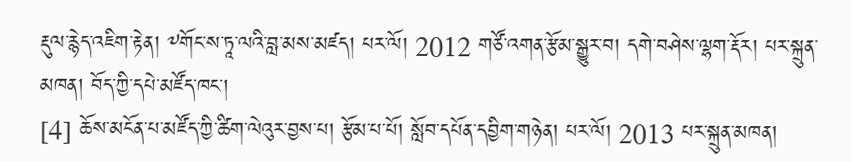རྡུལ་རྙེད་འཇིག་རྟེན། ༸གོང་ས་ཏཱ་ལའི་བླ་མས་མཛད། པར་ལོ། 2012 གཙོ་འགན་རྩོམ་སྒྱུར་བ། དགེ་བཤེས་ལྷག་རྡོར། པར་སྐྲུན་མཁན། བོད་ཀྱི་དཔེ་མཛོད་ཁང་།
[4] ཆོས་མངོན་པ་མཛོད་ཀྱི་ཚིག་ལེའུར་བྱས་པ། རྩོམ་པ་པོ། སློབ་དཔོན་དབྱིག་གཉེན། པར་ལོ། 2013 པར་སྐྲུན་མཁན།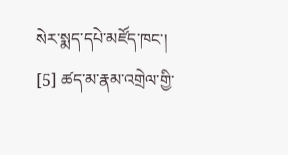སེར་སྨད་དཔེ་མཛོད་ཁང་།
[5] ཚད་མ་རྣམ་འགྲེལ་གྱི་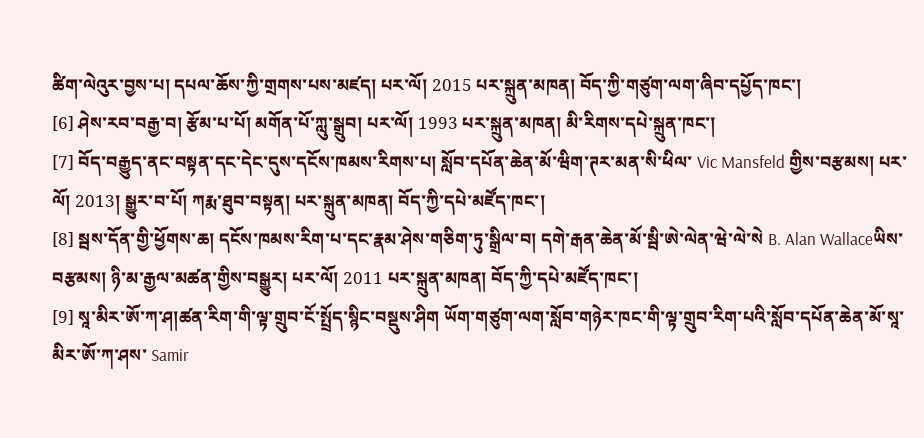ཚིག་ལེའུར་བྱས་པ། དཔལ་ཆོས་ཀྱི་གྲགས་པས་མཛད། པར་ལོ། 2015 པར་སྐྲུན་མཁན། བོད་ཀྱི་གཙུག་ལག་ཞིབ་དཔྱོད་ཁང་།
[6] ཤེས་རབ་བརྒྱ་བ། རྩོམ་པ་པོ། མགོན་པོ་ཀླུ་སྒྲུབ། པར་ལོ། 1993 པར་སྐྲུན་མཁན། མི་རིགས་དཔེ་སྐྲུན་ཁང་།
[7] བོད་བརྒྱུད་ནང་བསྟན་དང་དེང་དུས་དངོས་ཁམས་རིགས་པ། སློབ་དཔོན་ཆེན་མོ་ཝིག་ཊར་མན་སི་ཕིལ་ Vic Mansfeld གྱིས་བརྩམས། པར་ལོ། 2013། སྒྱུར་བ་པོ། ཀརྨ་ཐུབ་བསྟན། པར་སྐྲུན་མཁན། བོད་ཀྱི་དཔེ་མཛོད་ཁང་།
[8] སྦས་དོན་གྱི་ཕྱོགས་ཆ། དངོས་ཁམས་རིག་པ་དང་རྣམ་ཤེས་གཅིག་ཏུ་སྒྲིལ་བ། དགེ་རྒན་ཆེན་མོ་སྦི་ཨེ་ལེན་ཝེ་ལེ་སེ B. Alan Wallaceཡིས་བརྩམས། ཉི་མ་རྒྱལ་མཚན་གྱིས་བསྒྱུར། པར་ལོ། 2011 པར་སྐྲུན་མཁན། བོད་ཀྱི་དཔེ་མཛོད་ཁང་།
[9] སཱ་མིར་ཨོ་ཀ་ཤ།ཚན་རིག་གི་ལྟ་གྲུབ་ངོ་སྤྲོད་སྙིང་བསྡུས་ཤིག ཡོག་གཙུག་ལག་སློབ་གཉེར་ཁང་གི་ལྟ་གྲུབ་རིག་པའི་སློབ་དཔོན་ཆེན་མོ་སཱ་མིར་ཨོ་ཀ་ཤས་ Samir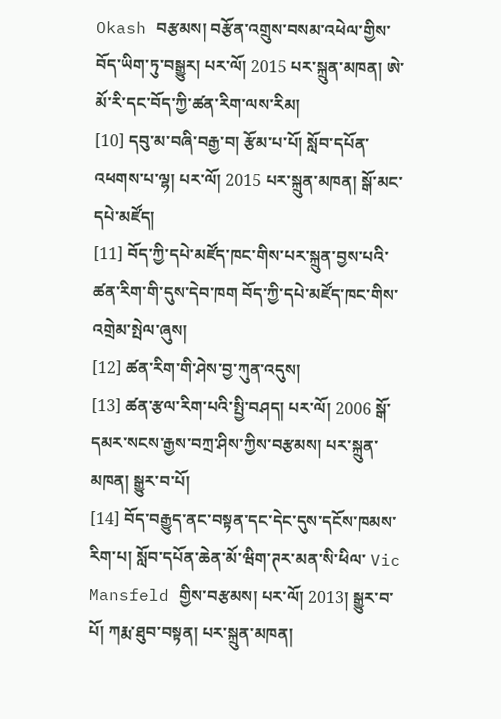Okash བརྩམས། བརྩོན་འགྲུས་བསམ་འཕེལ་གྱིས་བོད་ཡིག་ཏུ་བསྒྱུར། པར་ལོ། 2015 པར་སྐྲུན་མཁན། ཨེ་མོ་རི་དང་བོད་ཀྱི་ཚན་རིག་ལས་རིམ།
[10] དབུ་མ་བཞི་བརྒྱ་བ། རྩོམ་པ་པོ། སློབ་དཔོན་འཕགས་པ་ལྷ། པར་ལོ། 2015 པར་སྐྲུན་མཁན། སྒོ་མང་དཔེ་མཛོད།
[11] བོད་ཀྱི་དཔེ་མཛོད་ཁང་གིས་པར་སྐྲུན་བྱས་པའི་ཚན་རིག་གི་དུས་དེབ་ཁག བོད་ཀྱི་དཔེ་མཛོད་ཁང་གིས་འགྲེམ་སྤེལ་ཞུས།
[12] ཚན་རིག་གི་ཤེས་བྱ་ཀུན་འདུས།
[13] ཚན་རྩལ་རིག་པའི་སྤྱི་བཤད། པར་ལོ། 2006 སྒོ་དམར་སངས་རྒྱས་བཀྲ་ཤིས་ཀྱིས་བརྩམས། པར་སྐྲུན་མཁན། སྒྱུར་བ་པོ།
[14] བོད་བརྒྱུད་ནང་བསྟན་དང་དེང་དུས་དངོས་ཁམས་རིག་པ། སློབ་དཔོན་ཆེན་མོ་ཝིག་ཊར་མན་སི་ཕིལ་ Vic Mansfeld གྱིས་བརྩམས། པར་ལོ། 2013། སྒྱུར་བ་པོ། ཀརྨ་ཐུབ་བསྟན། པར་སྐྲུན་མཁན།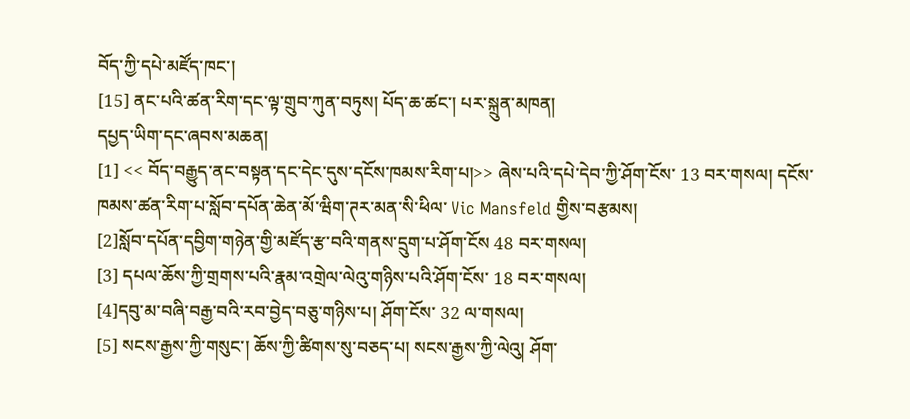བོད་ཀྱི་དཔེ་མཛོད་ཁང་།
[15] ནང་པའི་ཚན་རིག་དང་ལྟ་གྲུབ་ཀུན་བཏུས། པོད་ཆ་ཚང་། པར་སྐྲུན་མཁན།
དཔྱད་ཡིག་དང་ཞབས་མཆན།
[1] << བོད་བརྒྱུད་ནང་བསྟན་དང་དེང་དུས་དངོས་ཁམས་རིག་པ།>> ཞེས་པའི་དཔེ་དེབ་ཀྱི་ཤོག་ངོས་ 13 བར་གསལ། དངོས་ཁམས་ཚན་རིག་པ་སློབ་དཔོན་ཆེན་མོ་ཝིག་ཊར་མན་སི་ཕིལ་ Vic Mansfeld གྱིས་བརྩམས།
[2]སློབ་དཔོན་དབྱིག་གཉེན་གྱི་མཛོད་རྩ་བའི་གནས་དྲུག་པ་ཤོག་ངོས 48 བར་གསལ།
[3] དཔལ་ཆོས་ཀྱི་གྲགས་པའི་རྣམ་འགྲེལ་ལེའུ་གཉིས་པའི་ཤོག་ངོས་ 18 བར་གསལ།
[4]དབུ་མ་བཞི་བརྒྱ་བའི་རབ་བྱེད་བཅུ་གཉིས་པ། ཤོག་ངོས་ 32 ལ་གསལ།
[5] སངས་རྒྱས་ཀྱི་གསུང་། ཆོས་ཀྱི་ཚིགས་སུ་བཅད་པ། སངས་རྒྱས་ཀྱི་ལེའུ། ཤོག་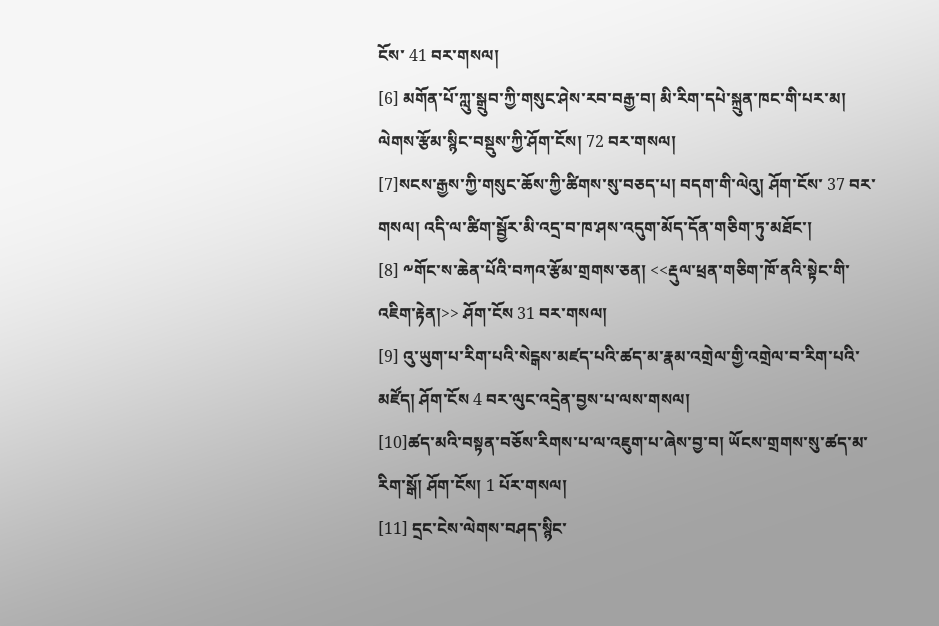ངོས་ 41 བར་གསལ།
[6] མགོན་པོ་ཀླུ་སྒྲུབ་ཀྱི་གསུང་ཤེས་རབ་བརྒྱ་བ། མི་རིག་དཔེ་སྐྲུན་ཁང་གི་པར་མ། ལེགས་རྩོམ་སྙིང་བསྡུས་ཀྱི་ཤོག་ངོས། 72 བར་གསལ།
[7]སངས་རྒྱས་ཀྱི་གསུང་ཆོས་ཀྱི་ཚིགས་སུ་བཅད་པ། བདག་གི་ལེའུ། ཤོག་ངོས་ 37 བར་གསལ། འདི་ལ་ཚིག་སྦྱོར་མི་འདྲ་བ་ཁ་ཤས་འདུག་མོད་དོན་གཅིག་ཏུ་མཐོང་།
[8] ༸གོང་ས་ཆེན་པོའི་བཀའ་རྩོམ་གྲགས་ཅན། <<རྡུལ་ཕྲན་གཅིག་ཁོ་ནའི་སྟེང་གི་འཇིག་རྟེན།>> ཤོག་ངོས 31 བར་གསལ།
[9] འུ་ཡུག་པ་རིག་པའི་སེངྒས་མཛད་པའི་ཚད་མ་རྣམ་འགྲེལ་གྱི་འགྲེལ་བ་རིག་པའི་མཛོད། ཤོག་ངོས 4 བར་ལུང་འདྲེན་བྱས་པ་ལས་གསལ།
[10]ཚད་མའི་བསྟན་བཅོས་རིགས་པ་ལ་འཇུག་པ་ཞེས་བྱ་བ། ཡོངས་གྲགས་སུ་ཚད་མ་རིག་སྒོ། ཤོག་ངོས། 1 པོར་གསལ།
[11] དྲང་ངེས་ལེགས་བཤད་སྙིང་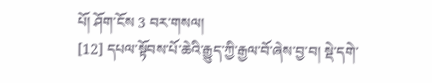པོ། ཤོག་ངོས 3 བར་གསལ།
[12] དཔལ་སྟོབས་པོ་ཆེའི་རྒྱུད་ཀྱི་རྒྱལ་བོ་ཞེས་བྱ་བ། སྡེ་དགེ་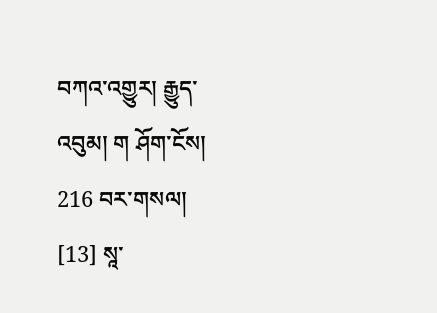བཀའ་འགྱུར། རྒྱུད་འབུམ། ག ཤོག་ངོས། 216 བར་གསལ།
[13] སཱ་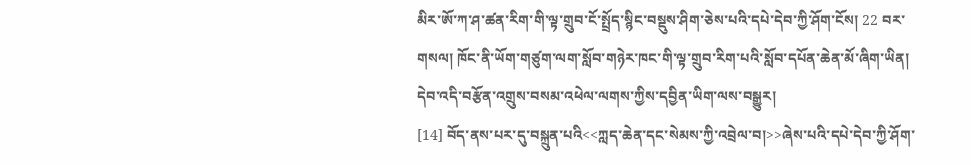མིར་ཨོ་ཀ་ཤ་ཚན་རིག་གི་ལྟ་གྲུབ་ངོ་སྤྲོད་སྙིང་བསྡུས་ཤིག་ཅེས་པའི་དཔེ་དེབ་ཀྱི་ཤོག་ངོས། 22 བར་གསལ། ཁོང་ནི་ཡོག་གཙུག་ལག་སློབ་གཉེར་ཁང་གི་ལྟ་གྲུབ་རིག་པའི་སློབ་དཔོན་ཆེན་མོ་ཞིག་ཡིན། དེབ་འདི་བརྩོན་འགྲུས་བསམ་འཕེལ་ལགས་ཀྱིས་དབྱིན་ཡིག་ལས་བསྒྱུར།
[14] བོད་ནས་པར་དུ་བསྐྲུན་པའི<<ཀླད་ཆེན་དང་སེམས་ཀྱི་འབྲེལ་བ།>>ཞེས་པའི་དཔེ་དེབ་ཀྱི་ཤོག་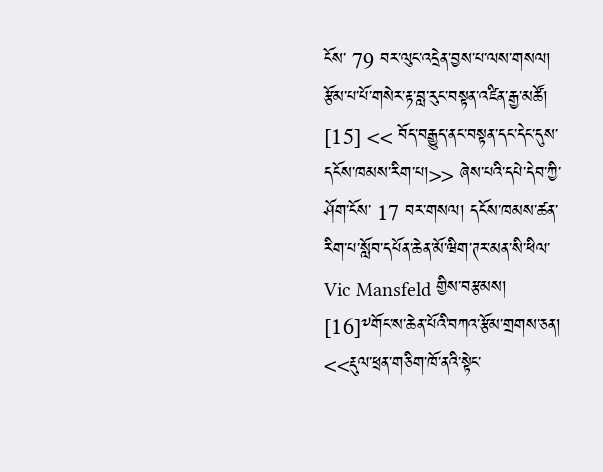ངོས་ 79 བར་ལུང་འདྲེན་བྱས་པ་ལས་གསལ། རྩོམ་པ་པོ་གསེར་རྟ་བླ་རུང་བསྟན་འཛིན་རྒྱ་མཚོ།
[15] << བོད་བརྒྱུད་ནང་བསྟན་དང་དེང་དུས་དངོས་ཁམས་རིག་པ།>> ཞེས་པའི་དཔེ་དེབ་ཀྱི་ཤོག་ངོས་ 17 བར་གསལ། དངོས་ཁམས་ཚན་རིག་པ་སློབ་དཔོན་ཆེན་མོ་ཝིག་ཊར་མན་སི་ཕིལ་ Vic Mansfeld གྱིས་བརྩམས།
[16]༸གོང་ས་ཆེན་པོའི་བཀའ་རྩོམ་གྲགས་ཅན། <<རྡུལ་ཕྲན་གཅིག་ཁོ་ནའི་སྟེང་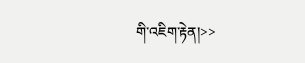གི་འཇིག་རྟེན།>>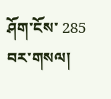ཤོག་ངོས་ 285 བར་གསལ།